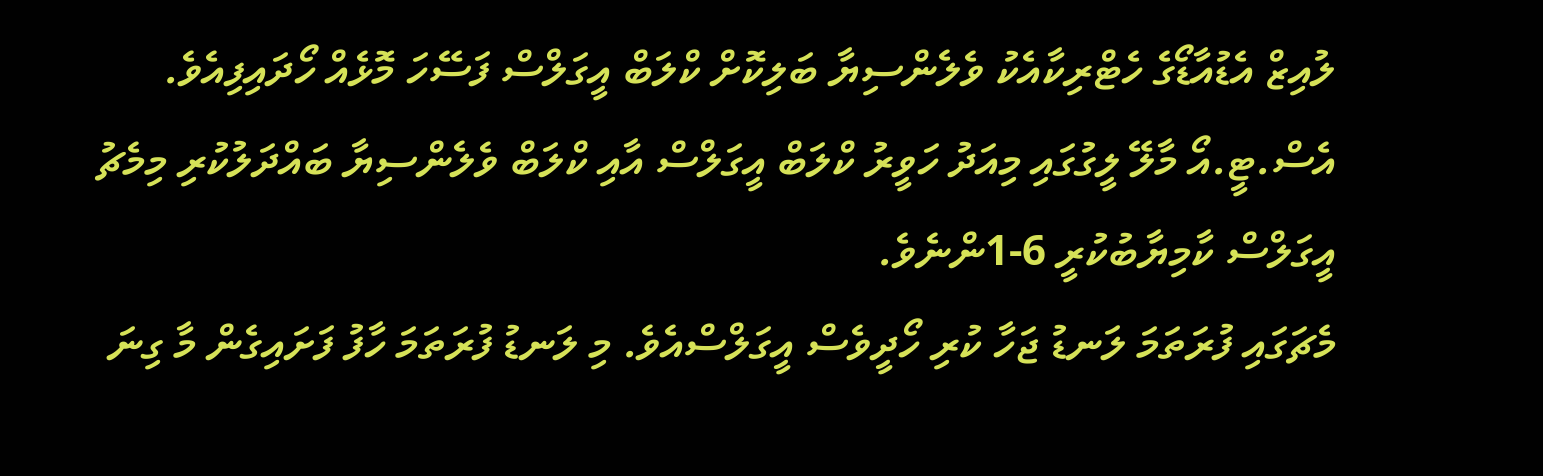ލުއިޒް އެޑުއާޑޯގެ ހެޓްރިކާއެކު ވެލެންސިޔާ ބަލިކޮށް ކްލަބް އީގަލްސް ފަސޭހަ މޮޅެއް ހޯދައިފިއެވެ.
އެސް.ޓީ.އޯ މާލޭ ލީގުގައި މިއަދު ހަވީރު ކްލަބް އީގަލްސް އާއި ކްލަބް ވެލެންސިޔާ ބައްދަލުކުރި މިމެޗު އީގަލްސް ކާމިޔާބުކުރީ 6-1ންނެވެ.
މެޗަގައި ފުރަތަމަ ލަނޑު ޖަހާ ކުރި ހޯދީވެސް އީގަލްސްއެވެ. މި ލަނޑު ފުރަތަމަ ހާފު ފަށައިގެން މާ ގިނަ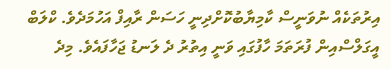އިރުތަކެއް ނުވަނީސް ކާމިޔާބުކޮށްދިނީ ހަސަން ރާއިފް އަހުމަދެވެ. ކްލަބް އީގަލްސްއިން ފުރަތަމަ ހާފުގައި ވަނީ އިތުރު ދެ ލަނޑު ޖަހާފައެވެ. މިދެ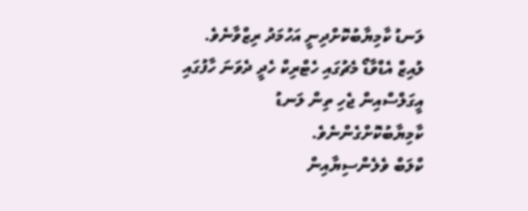ލަނޑު ކާމިޔާބުކޮށްދިނީ އަހުމަދު ރިޒްވާނެވެ.
ލުއިޒް އެޑްވާޑޯ މެޗުގައި ހެޓްރިކް ހެދީ ދެވަނަ ހާފުގައި އީގަލްސްއިން ޖެހި ތިން ލަނޑު ކާމިޔާބުކޮށްގެންނެވެ.
ކްލަބް ވެލެންސިޔާއިން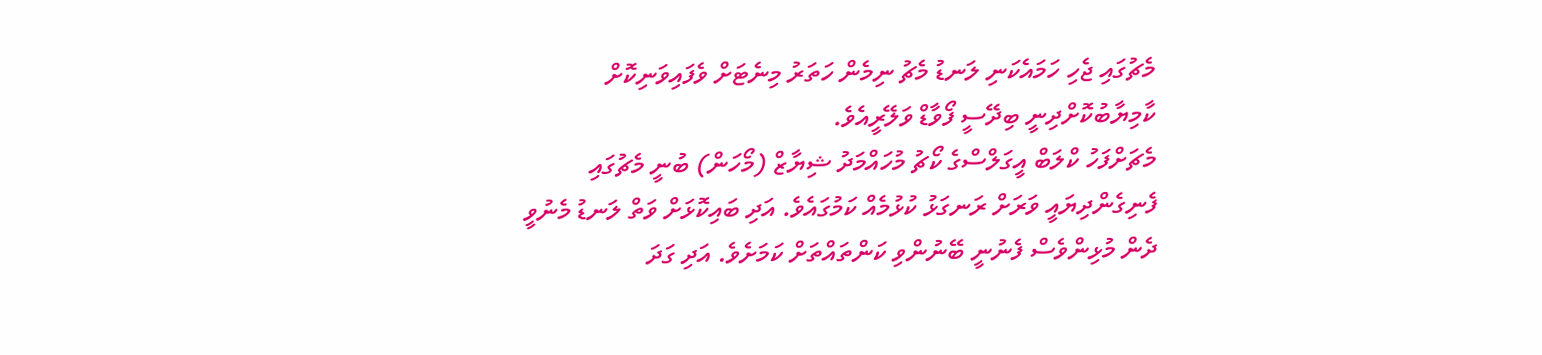މެޗުގައި ޖެހި ހަމައެކަނި ލަނޑު މެޗު ނިމެން ހަތަރު މިނެޓަށް ވެފައިވަނިކޮށް ކާމިޔާބުކޮށްދިނީ ބިދޭސީ ފޯވާޑް ވަލޭރީއެވެ.
މެޗަށްފަހު ކްލަބް އީގަލްސްގެ ކޯޗު މުހައްމަދު ޝިޔާޒް (މޯހަން) ބުނީ މެޗުގައި ފެނިގެންދިޔައީ ވަރަށް ރަނގަޅު ކުޅުމެއް ކަމުގައެވެ. އަދި ބައިކޮޅަށް ވަތް ލަނޑު މެނުވީ ދެން މުޅިންވެސް ފެނުނީ ބޭނުންވި ކަންތައްތަށް ކަމަށެވެ. އަދި ގަދަ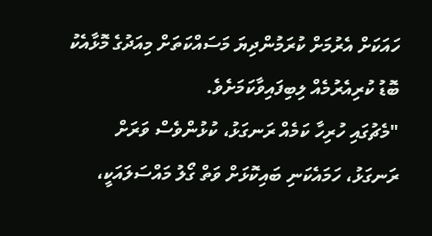ހައަކަށް އެރުމަށް ކުރަމުންދިޔަ މަސައްކަތަށް މިއަދުގެ މޮޅާއެކު ބޮޑު ކުރިއެރުމެއް ލިބިފައިވާކަމަށެވެ.
"މެޗުގައި ހުރިހާ ކަމެއް ރަނގަޅު، ކުޅުންވެސް ވަރަށް ރަނގަޅު، ހަމައެކަނި ބައިކޮޅަށް ވަތް ގޯލު މައްސަލައަކީ،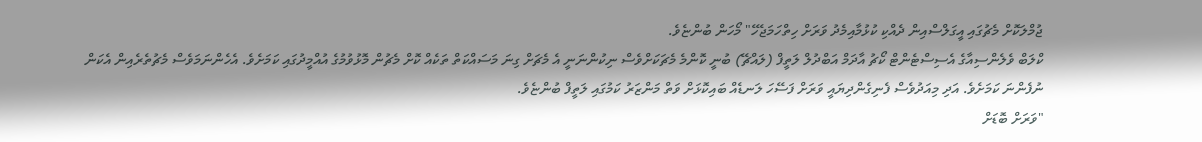ޖުމްލަކޮށް މެޗުގައި އީގަލްސްއިން ދެއްކި ކުޅުމާއިމެދު ވަރަށް ހިތްހަމަޖެހޭ" މޯހަން ބުންޏެވެ.
ކްލަބް ވެލެންސިއާގެ އެސިސްޓެންޓް ކޯޗު އާދަމް އަބްދުލް ލަތީފް (ލައްޗޭ) ބުނީ ކޮންމެ މެޗަކަށްވެސް ނިކުންނަނީ އެ މެޗަށް ގިނަ މަސައްކަތް ތަކެއް ކޮށް މެޗުން މޮޅުވުމުގެ އުއްމީދުގައި ކަމަށެވެ. އެހެންނަމަވެސް މެޗުތެރެއިން އެކަން ނުފެންނަ ކަމަށެވެ. އަދި މިއަދުވެސް ފެނިގެންދިޔައީ ވަރަށް ފަސޭހަ ލަނޑެއް ބައިކޮޅަށް ވަތް މަންޒަރު ކަމުގައި ލަތީފް ބުންޏެވެ.
"ވަރަށް ބޮޑަށް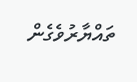ތައްޔާރުވެގެން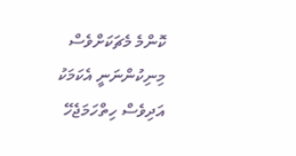ކޮންމެ މެޗަކަށްވެސް މިނިކުންނަނީ އެކަމަކު އަދިވެސް ހިތްހަމަޖެހޭ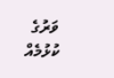ވަރުގެ ކުޅުމެއް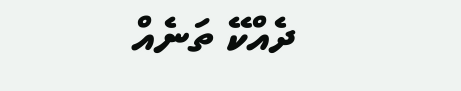ދެއްކޭ ތަނެއް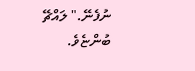ނުފެނޭ." ލައްޗޭ ބުންޏެވެ.